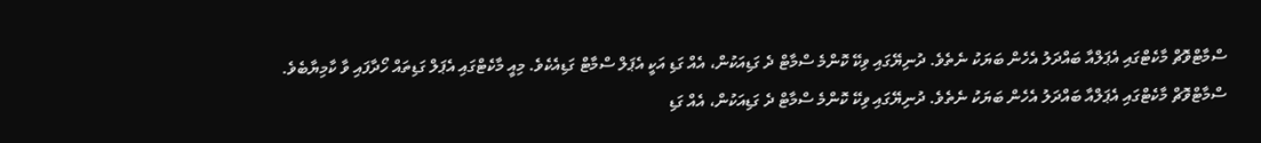ސްމާޓްވޮޗް މާކެޓްގައި އެޕަލްއާ ބައްދަލު އެހެން ބަޔަކު ނެތެވެ. ދުނިޔޭގައި ވިކޭ ކޮންމެ ސްމާޓް ދެ ގަޑިއަކުން، އެއް ގަޑި އަކީ އެޕަލް ސްމާޓް ގަޑިއެކެވެ. މިއީ މާކެޓްގައި އެޕަލް ގަޑިތައް ހޯދާފައި ވާ ކާމިޔާބެވެ.
ސްމާޓްވޮޗް މާކެޓްގައި އެޕަލްއާ ބައްދަލު އެހެން ބަޔަކު ނެތެވެ. ދުނިޔޭގައި ވިކޭ ކޮންމެ ސްމާޓް ދެ ގަޑިއަކުން، އެއް ގަޑި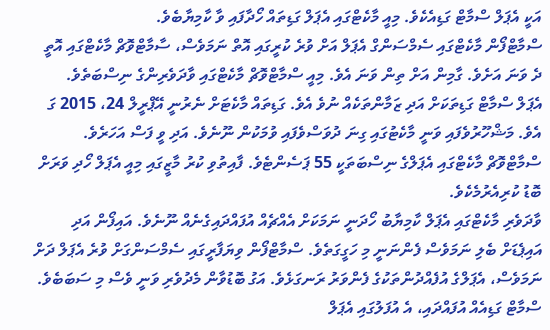އަކީ އެޕަލް ސްމާޓް ގަޑިއެކެވެ. މިއީ މާކެޓްގައި އެޕަލް ގަޑިތައް ހޯދާފައި ވާ ކާމިޔާބެވެ.
ސްމާޓްފޯން މާކެޓްގައި ސެމްސަންގް އެޕަލް އަށް ވުރެ ކުރީގައި އޮތް ނަމަވެސް، ސާމާޓްވޮޗް މާކެޓްގައި އޮތީ ދެ ވަނަ އަށެވެ. ގާމިން އަށް ތިން ވަނަ އެވެ. މިއީ ސްމާޓްވޮޗް މާކެޓްގައި ވާދަވެރިންގެ ނިސްބަތެވެ.
އެޕަލް ސްމާޓް ގަޑިތަކަށް އަދި ޒަމާންތަކެއް ނުވެ އެވެ. ގަޑިތައް މާކެޓަށް ނެރުނީ އޭޕްރީލް 24، 2015 ގަ އެވެ. މަޝްހޫރުވެފައި ވަނީ މާކެޓުގައި ގިނަ ދުވަސްވެފައި ވުމަކުން ނޫނެވެ. އަދި ވީ ފަސް އަހަރެވެ. ސްމާޓްވޮޗް މާކެޓްގައި އެޕަލްގެ ނިސްބަތަކީ 55 ޕަސެންޓެވެ. ފާއިތުވި ކުރު މާޒީގައި މިއީ އެޕަލް ހޯދި ވަރަށް ބޮޑު ކުރިއެރުމެކެވެ.
ވާދަވެރި މާކެޓްގައި އެޕަލް ކާމިޔާބު ހޯދަނީ ނަމަކަށް އެއްޗެއް އުފައްދައިގެނެއް ނޫނެވެ. އައިފޯން އަދި އައިޕެޑަށް ބެލި ނަމަވެސް ފެންނަނީ މި ހަގީގަތެވެ. ސްމާޓްފޯން ވިޔަފާރީގައި ސެމްސަންގަށް ވުރެ އެޕަލް ދަށް ނަމަވެސް، އެޕަލްގެ އުފެއްދުންތަކުގެ ފެންވަރު ރަނގަޅެވެ. އަގު ބޮޑުވާން މެދުވެރި ވަނީ ވެސް މި ސަބަބެވެ.
ސްމާޓް ގަޑިއެއް އުފައްދައި، އެ އުފަލުގައި އެޕަލް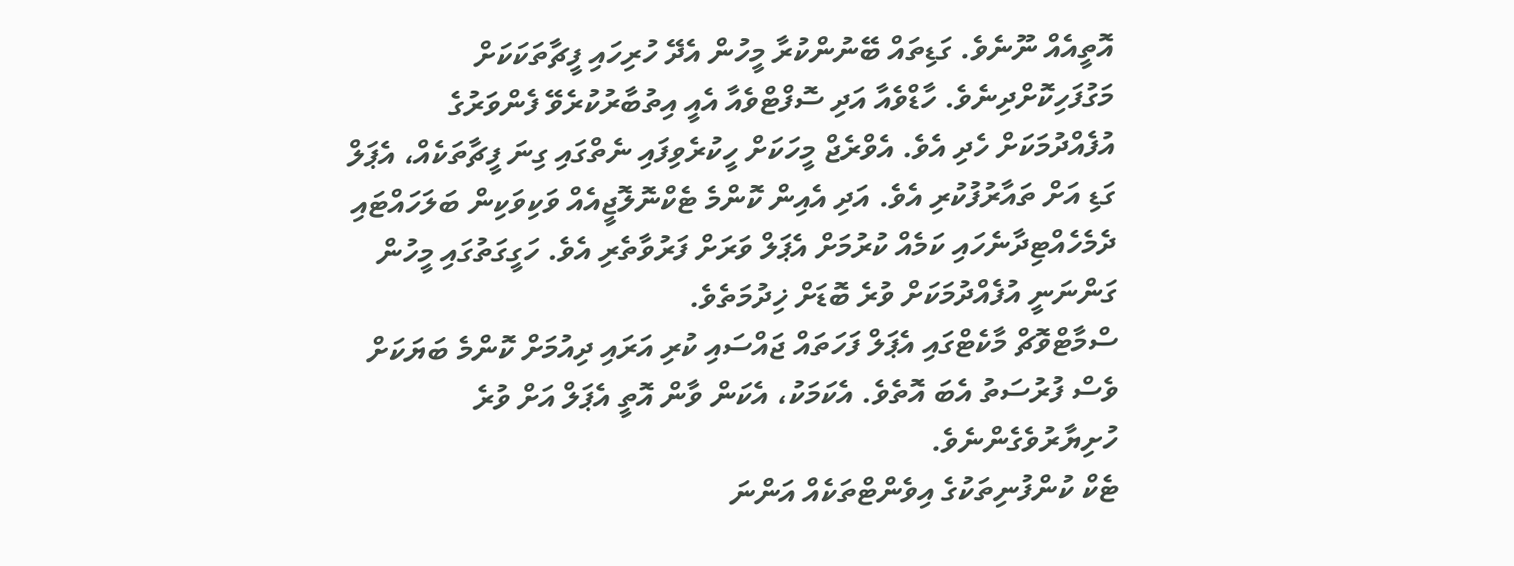އޮތީއެއް ނޫނެވެ. ގަޑިތައް ބޭނުންކުރާ މީހުން އެދޭ ހުރިހައި ފީޗާތަކަކަށް މަގުފަހިކޮށްދިނެވެ. ހާޑްވެއާ އަދި ސޮފްޓްވެއާ އެއީ އިތުބާރުކުރެވޭ ފެންވަރުގެ އުފެއްދުމަކަށް ހެދި އެވެ. އެވްރެޖް މީހަކަށް ހީކުރެވިފައި ނެތްގައި ގިނަ ފީޗާތަކެއް، އެޕަލް ގަޑި އަށް ތައާރުފުކުރި އެވެ. އަދި އެއިން ކޮންމެ ޓެކްނޮލޮޖީއެއް ވަކިވަކިން ބަލަހައްޓައި ދެމެހެއްޓިދާނެހައި ކަމެއް ކުރުމަށް އެޕަލް ވަރަށް ފަރުވާތެރި އެވެ. ހަގީގަތުގައި މީހުން ގަންނަނީ އުފެއްދުމަކަށް ވުރެ ބޮޑަށް ޚިދުމަތެވެ.
ސްމާޓްވޮޗް މާކެޓްގައި އެޕަލް ފަހަތައް ޖައްސައި ކުރި އަރައި ދިއުމަށް ކޮންމެ ބަޔަކަށް ވެސް ފުރުސަތު އެބަ އޮތެވެ. އެކަމަކު، އެކަން ވާން އޮތީ އެޕަލް އަށް ވުރެ ހުށިޔާރުވެގެންނެވެ.
ޓެކް ކުންފުނިތަކުގެ އިވެންޓްތަކެއް އަންނަ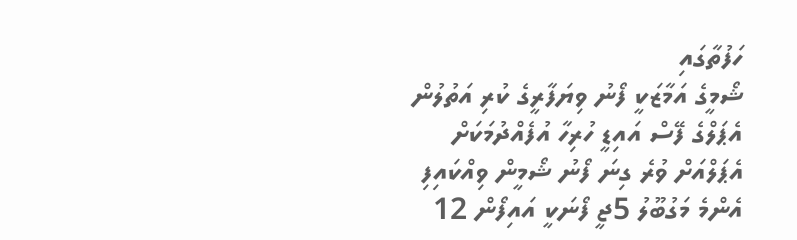ހަފުތާގައި
ޝޯމީގެ އަމާޒަކީ ފޯނު ވިޔަފާރީގެ ކުރި އަތުލުން
އެޕަލްގެ ފޭސް އައިޑީ ހުރިހާ އުފެއްދުމަކަށް
އެޕަލްއަށް ވުރެ ގިނަ ފޯނު ޝޯމީން ވިއްކައިފި
އެންމެ މަގުބޫލު 5ޖީ ފޯނަކީ އައިފޯން 12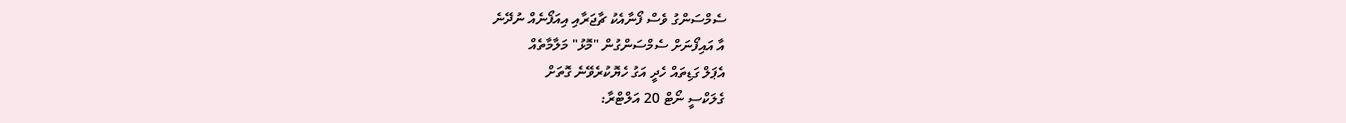ސެމްސަންގު ވެސް ފޯނާއެކު ޗާޖަރާއި އިއަފޯނެއް ނުދޭނެ
އާ އައިފޯނަށް ސެމްސަންގުން "މޮޅު" މަލާމާތެއް
އެޕަލް ގަޑިތައް ހެދީ އަގު ހެޔޮކުރެވޭނެ ގޮތަށް
ގެލަކްސީ ނޯޓް 20 އަލްޓްރާ: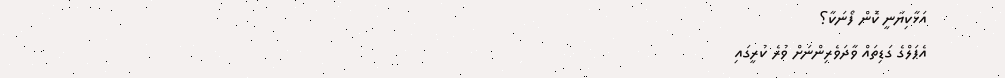އަޅާކިޔާނީ ކޮން ފޯނަކާ؟
އެޕަލްގެ ގަޑިތައް ވާދަވެރިންނަށް ވުރެ ކުރީގައި